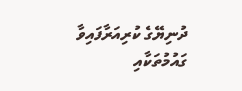ދުނިޔޭގެ ކުރިއަރާފައިވާ ގައުމުތަކާއި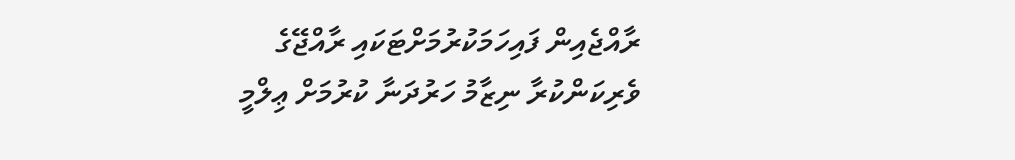ރާއްޖެއިން ފައިހަމަކުރުމަށްޓަކައި ރާއްޖޭގެ ވެރިކަންކުރާ ނިޒާމު ހަރުދަނާ ކުރުމަށް ޢިލްމީ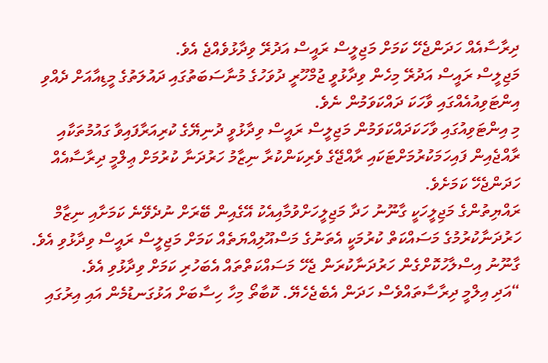ދިރާސާއެއް ހަދަންޖެހޭ ކަމަށް މަޖިލީސް ރައީސް އަދުރޭ ވިދާޅުވެއްޖެ އެވެ.
މަޖިލީސް ރައީސް އަދުރޭ މިހެން ވިދާޅުވީ ޖުމްހޫރީ ދުވަހުގެ މުނާސަބަތުގައި ދައުލަތުގެ މީޑިއާއަށް ދެއްވި އިންޓަވިއުއެއްގައި ވާހަކަ ދައްކަވަމުން ނެވެ.
މި އިންޓަވިއުގައި ވާހަކަދައްކަވަމުން މަޖިލީސް ރައީސް ވިދާޅުވީ ދުނިޔޭގެ ކުރިއަރާފައިވާ ގައުމުތަކާއި ރާއްޖެއިން ފައިހަމަކުރުމަށްޓަކައި ރާއްޖޭގެ ވެރިކަންކުރާ ނިޒާމު ހަރުދަނާ ކުރުމަށް ޢިލްމީ ދިރާސާއެއް ހަދަންޖެހޭ ކަމަށެވެ.
ރައްޔިތުންގެ މަޖިލީހަކީ ގާނޫނު ހަދާ މަޖިލީހަށްވުމާއިއެކު އޭގެއިން ބޭރަށް ނުދެވޭނެ ކަމަށާއި ނިޒާމް ހަރުދަނާކުރުމުގެ މަސައްކަތް ކުރުމަކީ އެތަނުގެ މަސްއޫލިއްޔަތެއް ކަމަށް މަޖިލީސް ރައީސް ވިދާޅުވި އެވެ. ގާނޫނު އިސްލާހުކޮށްގެން ހަރުދަނާކުރަން ޖެހޭ މަސައްކަތްތައް އެބަހުރި ކަމަށް ވިދާޅުވި އެވެ.
“އަދި އިލްމީ ދިރާސާތައްވެސް ހަދަން އެބެޖެހެޔޭ. ކޮބާތޯ މިހާ ހިސާބަށް އަޅުގަނޑުމެން އައި އިރުގައި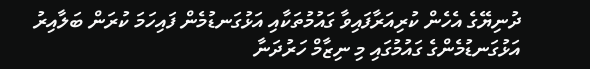ދުނިޔޭގެ އެހެން ކުރިއަރާފައިވާ ގައުމުތަކާއި އަޅުގަނޑުމެން ފައިހަމަ ކުރަން ބަލާއިރު އަޅުގަނޑުމެންގެ ގައުމުގައި މި ނިޒާމް ހަރުދަނާ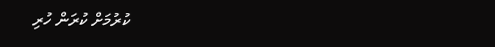ކުރުމަށް ކުރަން ހުރި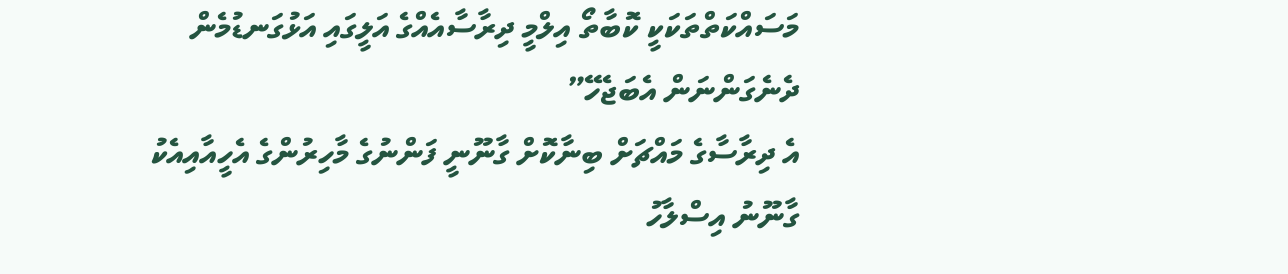މަސައްކަތްތަކަކީ ކޮބާތޯ އިލްމީ ދިރާސާއެއްގެ އަލީގައި އަޅުގަނޑުމެން ދެނެގަންނަން އެބަޖެހޭ”
އެ ދިރާސާގެ މައްޗަށް ބިނާކޮށް ގާނޫނީ ފަންނުގެ މާހިރުންގެ އެހީއާއިއެކު ގާނޫނު އިސްލާހު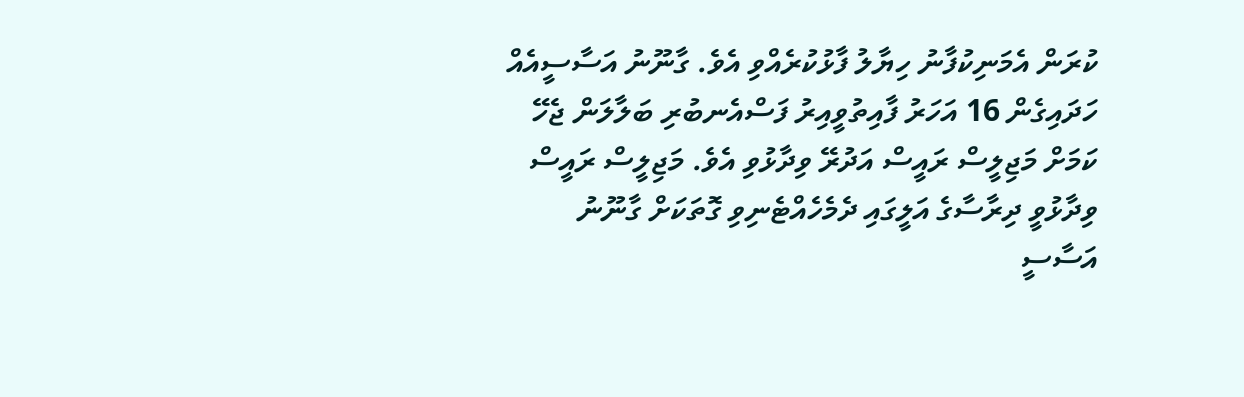ކުރަން އެމަނިކުފާނު ހިޔާލު ފާޅުކުރެއްވި އެވެ. ގާނޫނު އަސާސީއެއް ހަދައިގެން 16 އަހަރު ފާއިތުވީއިރު ފަސްއެނބުރި ބަލާލަން ޖެހޭ ކަމަށް މަޖިލީސް ރައީސް އަދުރޭ ވިދާޅުވި އެވެ. މަޖިލީސް ރައީސް ވިދާޅުވީ ދިރާސާގެ އަލީގައި ދެމެހެއްޓެނިވި ގޮތަކަށް ގާނޫނު އަސާސީ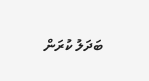ބަދަލު ކުރަން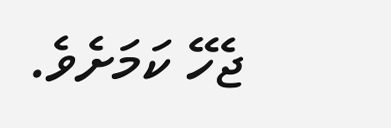ޖެހޭ ކަމަށެވެ.